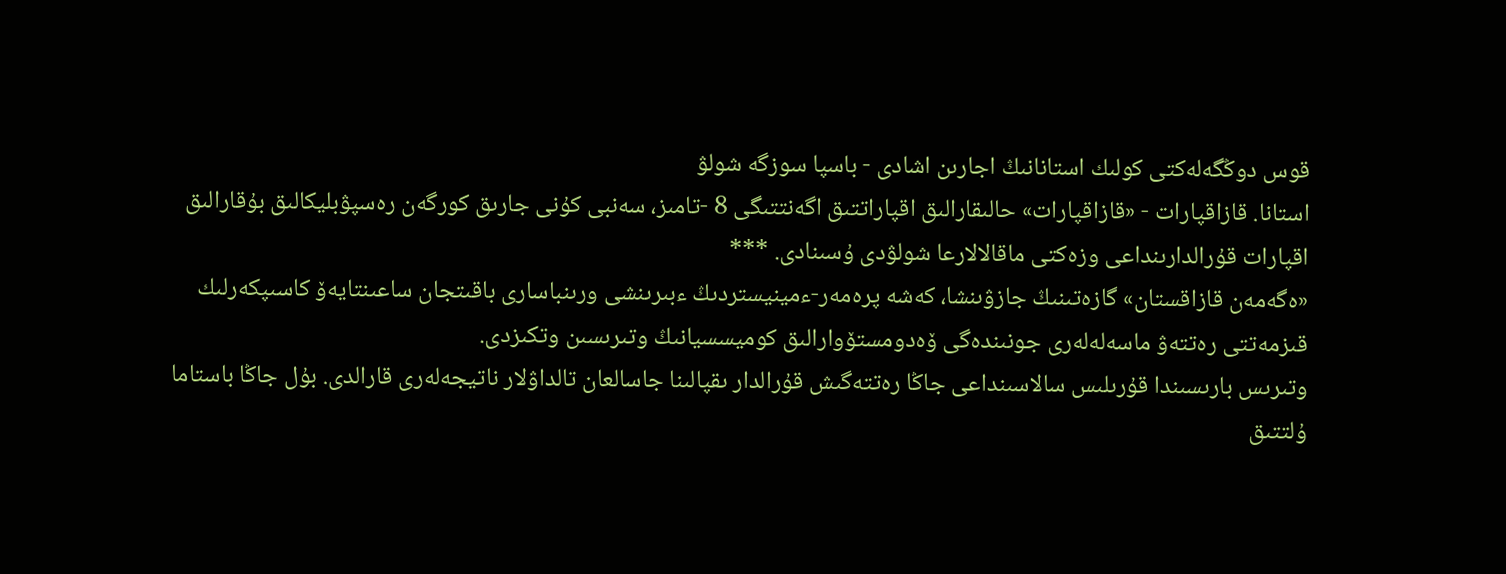قوس دوڭگەلەكتى كولىك استانانىڭ اجارىن اشادى - باسپا سوزگە شولۋ
استانا. قازاقپارات - «قازاقپارات» حالىقارالىق اقپاراتتىق اگەنتتىگى 8 -تامىز، سەنبى كۇنى جارىق كورگەن رەسپۋبليكالىق بۇقارالىق اقپارات قۇرالدارىنداعى وزەكتى ماقالالارعا شولۋدى ۇسىنادى. ***
«ەگەمەن قازاقستان» گازەتىنىڭ جازۋىنشا، كەشە پرەمەر-ءمينيستردىڭ ءبىرىنشى ورىنباسارى باقىتجان ساعىنتايەۆ كاسىپكەرلىك قىزمەتتى رەتتەۋ ماسەلەلەرى جونىندەگى ۆەدومستۆوارالىق كوميسسيانىڭ وتىرىسىن وتكىزدى.
وتىرىس بارىسىندا قۇرىلىس سالاسىنداعى جاڭا رەتتەگىش قۇرالدار ىقپالىنا جاسالعان تالداۋلار ناتيجەلەرى قارالدى. بۇل جاڭا باستاما ۇلتتىق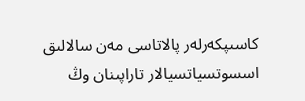كاسىپكەرلەر پالاتاسى مەن سالالىق اسسوتسياتسيالار تاراپىنان وڭ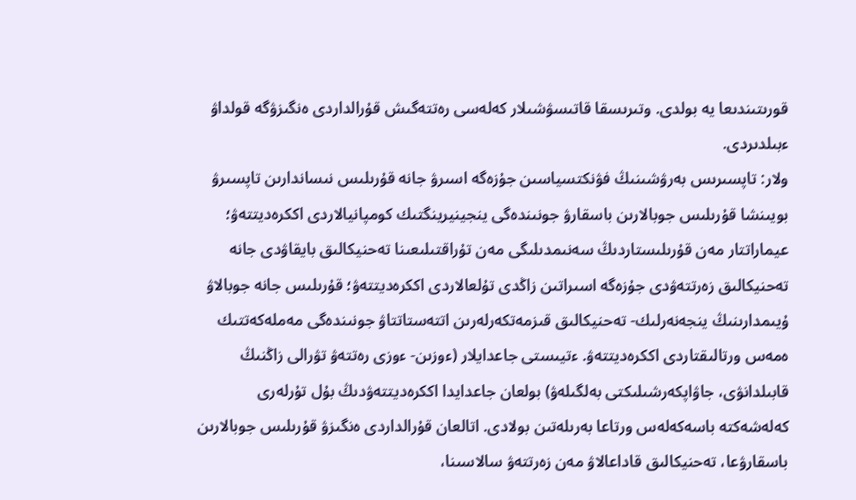قورىتىندىعا يە بولدى. وتىرىسقا قاتىسۋشىلار كەلەسى رەتتەگىش قۇرالداردى ەنگىزۋگە قولداۋ ءبىلدىردى.
ولار: تاپسىرىس بەرۋشىنىڭ فۋنكتسياسىن جۇزەگە اسىرۋ جانە قۇرىلىس نىساندارىن تاپسىرۋ بويىنشا قۇرىلىس جوبالارىن باسقارۋ جونىندەگى ينجينيرينگتىك كومپانيالاردى اككرەديتتەۋ؛ عيماراتتار مەن قۇرىلىستاردىڭ سەنىمدىلىگى مەن تۇراقتىلىعىنا تەحنيكالىق بايقاۋدى جانە تەحنيكالىق زەرتتەۋدى جۇزەگە اسىراتىن زاڭدى تۇلعالاردى اككرەديتتەۋ؛ قۇرىلىس جانە جوبالاۋ ۇيىمدارىنىڭ ينجەنەرلىك- تەحنيكالىق قىزمەتكەرلەرىن اتتەستاتتاۋ جونىندەگى مەملەكەتتىك ەمەس ورتالىقتاردى اككرەديتتەۋ. ءتيىستى جاعدايلار (ءوزىن- ءوزى رەتتەۋ تۋرالى زاڭنىڭ قابىلدانۋى، جاۋاپكەرشىلىكتى بەلگىلەۋ) بولعان جاعدايدا اككرەديتتەۋدىڭ بۇل تۇرلەرى كەلەشەكتە باسەكەلەس ورتاعا بەرىلەتىن بولادى. اتالعان قۇرالداردى ەنگىزۋ قۇرىلىس جوبالارىن باسقارۋعا، تەحنيكالىق قاداعالاۋ مەن زەرتتەۋ سالاسىنا،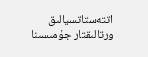اتتەستاتسيالىق ورتالىقتار جۇمىسىنا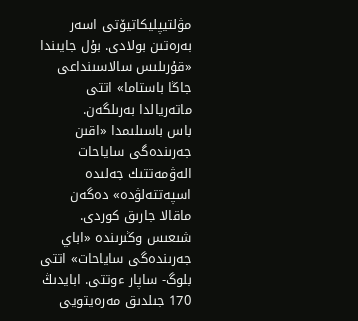مۋلتيپليكاتيۆتى اسەر بەرەتىن بولادى. بۇل جايىندا «قۇرىلىس سالاسىنداعى جاڭا باستاما» اتتى ماتەريالدا بەرىلگەن.
باس باسىلىمدا «اقىن جەرىندەگى ساياحات الەۋمەتتىك جەلىدە اسپەتتەلۋدە» دەگەن ماقالا جارىق كوردى. شىعىس وڭىرىندە «اباي جەرىندەگى ساياحات» اتتى بلوگ- ساپار ءوتتى. ابايدىڭ 170 جىلدىق مەرەيتويى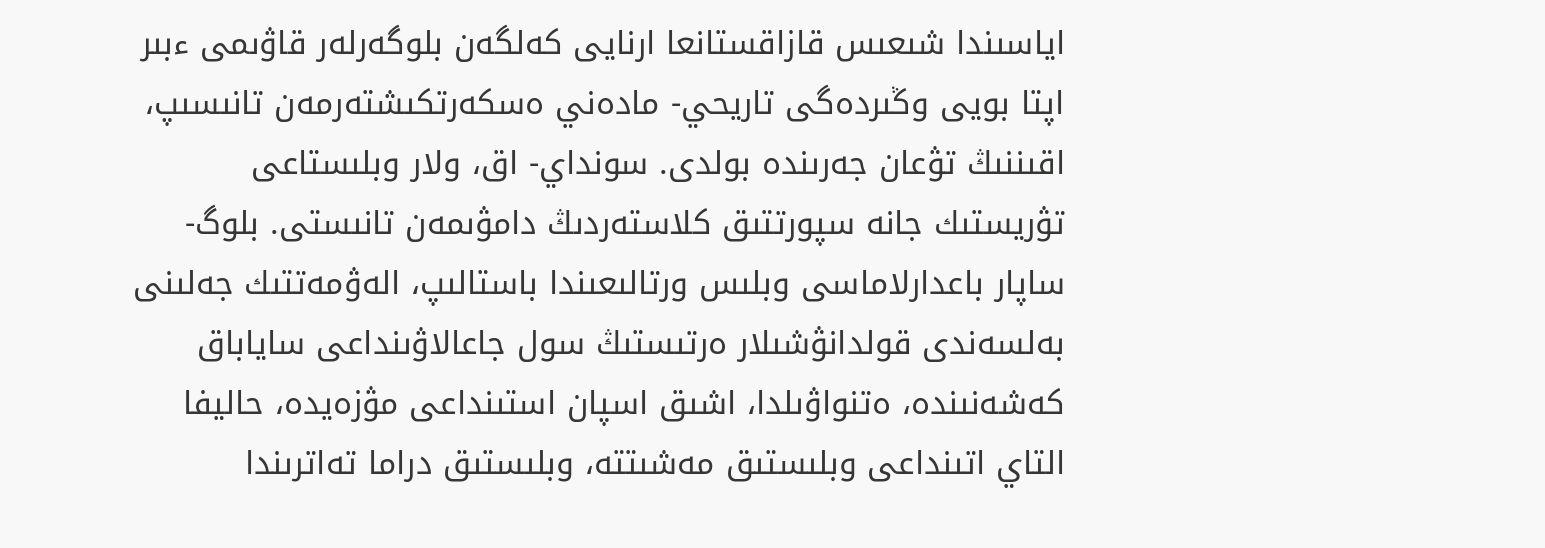اياسىندا شىعىس قازاقستانعا ارنايى كەلگەن بلوگەرلەر قاۋىمى ءبىر اپتا بويى وڭىردەگى تاريحي- مادەني ەسكەرتكىشتەرمەن تانىسىپ، اقىننىڭ تۋعان جەرىندە بولدى. سونداي- اق، ولار وبلىستاعى تۋريستىك جانە سپورتتىق كلاستەردىڭ دامۋىمەن تانىستى. بلوگ- ساپار باعدارلاماسى وبلىس ورتالىعىندا باستالىپ، الەۋمەتتىك جەلىنى بەلسەندى قولدانۋشىلار ەرتىستىڭ سول جاعالاۋىنداعى ساياباق كەشەنىندە، ەتنواۋىلدا، اشىق اسپان استىنداعى مۋزەيدە، حاليفا التاي اتىنداعى وبلىستىق مەشىتتە، وبلىستىق دراما تەاترىندا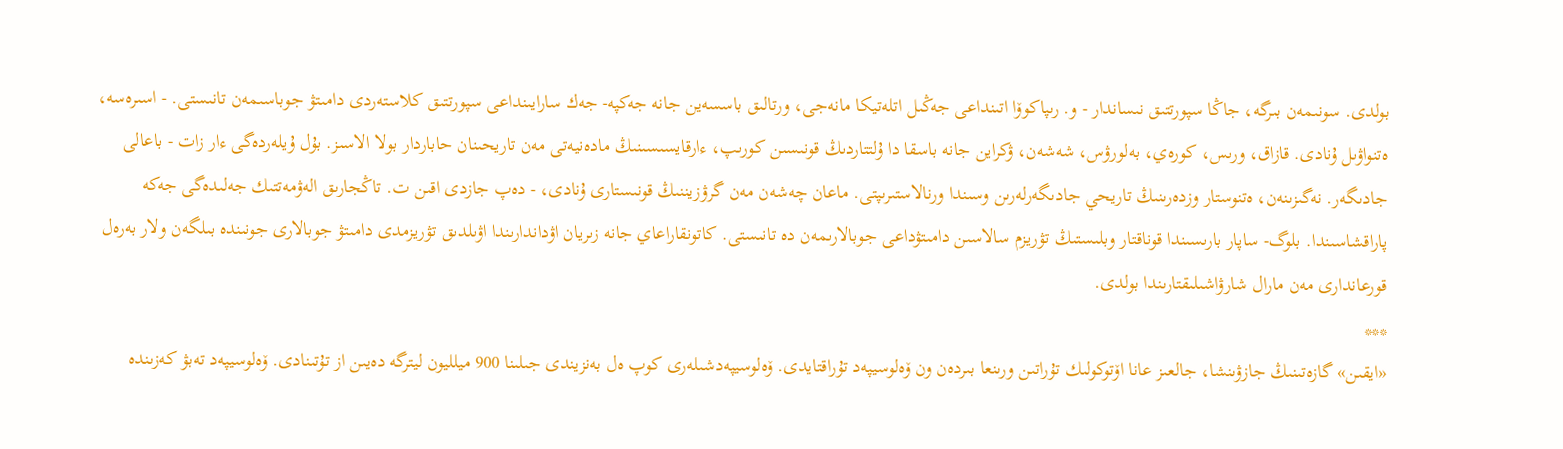بولدى. سونىمەن بىرگە، جاڭا سپورتتىق نىساندار - و. رىپاكوۆا اتىنداعى جەڭىل اتلەتيكا مانەجى، ورتالىق باسسەين جانە جەكپە- جەك سارايىنداعى سپورتتىق كلاستەردى دامىتۋ جوباسىمەن تانىستى. - اسىرەسە، ەتنواۋىل ۇنادى. قازاق، ورىس، كورەي، بەلورۋس، شەشەن، ۋكراين جانە باسقا دا ۇلتتاردىڭ قونىسىن كورىپ، ءارقايسىسىنىڭ مادەنيەتى مەن تاريحىنان حاباردار بولا الاسىز. بۇل ۇيلەردەگى ءار زات - باعالى جادىگەر. نەگىزىنەن، ەتنوستار وزدەرىنىڭ تاريحي جادىگەرلەرىن وسىندا ورنالاستىرىپتى. ماعان چەشەن مەن گرۋزيننىڭ قونىستارى ۇنادى، - دەپ جازدى اقىن ت. تاڭجارىق الەۋمەتتىك جەلىدەگى جەكە پاراقشاسىندا. بلوگ- ساپار بارىسىندا قوناقتار وبلىستىڭ تۋريزم سالاسىن دامىتۋداعى جوبالارىمەن دە تانىستى. كاتونقاراعاي جانە زىريان اۋداندارىندا اۋىلدىق تۋريزمدى دامىتۋ جوبالارى جونىندە بىلگەن ولار بەرەل قورعاندارى مەن مارال شارۋاشىلىقتارىندا بولدى.
***
«ايقىن» گازەتىنىڭ جازۋىنشا، جالعىز عانا اۆتوكولىك تۇراتىن ورىنعا بىردەن ون ۆەلوسيپەد تۇراقتايدى. ۆەلوسيپەدشىلەرى كوپ ەل بەنزيندى جىلىنا 900 ميلليون ليترگە دەيىن از تۇتىنادى. ۆەلوسيپەد تەبۋ كەزىندە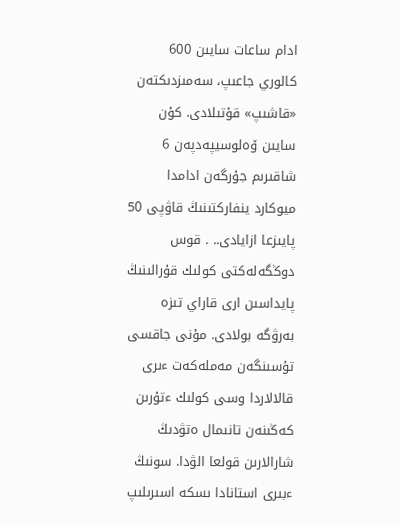ادام ساعات سايىن 600 كالوري جاعىپ، سەمىزدىكتەن «قاشىپ» قۇتىلادى. كۇن سايىن ۆەلوسيپەدپەن 6 شاقىرىم جۇرگەن ادامدا ميوكارد ينفاركتىنىڭ قاۋپى 50 پايىزعا ازايادى.. . قوس دوڭگەلەكتى كولىك قۇرالىنىڭ پايداسىن ارى قاراي تىزە بەرۋگە بولادى. مۇنى جاقسى تۇسىنگەن مەملەكەت ءىرى قالالاردا وسى كولىك ءتۇرىن كەڭىنەن تانىمال ەتۋدىڭ شارالارىن قولعا الۋدا. سونىڭ ءبىرى استانادا ىسكە اسىرىلىپ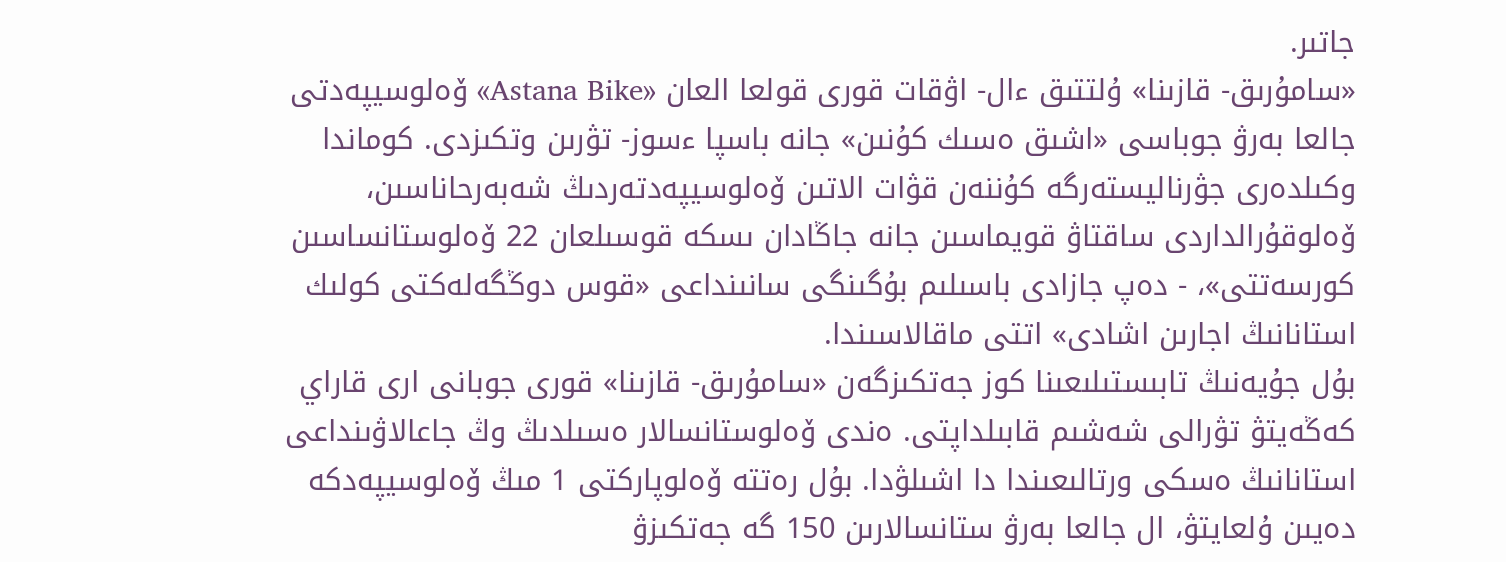جاتىر.
«سامۇرىق- قازىنا» ۇلتتىق ءال- اۋقات قورى قولعا العان «Astana Bike» ۆەلوسيپەدتى جالعا بەرۋ جوباسى «اشىق ەسىك كۇنىن» جانە باسپا ءسوز- تۋرىن وتكىزدى. كوماندا وكىلدەرى جۋرناليستەرگە كۇننەن قۋات الاتىن ۆەلوسيپەدتەردىڭ شەبەرحاناسىن، ۆەلوقۇرالداردى ساقتاۋ قويماسىن جانە جاڭادان ىسكە قوسىلعان 22 ۆەلوستانساسىن كورسەتتى»، - دەپ جازادى باسىلىم بۇگىنگى سانىنداعى «قوس دوڭگەلەكتى كولىك استانانىڭ اجارىن اشادى» اتتى ماقالاسىندا.
بۇل جۇيەنىڭ تابىستىلىعىنا كوز جەتكىزگەن «سامۇرىق- قازىنا» قورى جوبانى ارى قاراي كەڭەيتۋ تۋرالى شەشىم قابىلداپتى. ەندى ۆەلوستانسالار ەسىلدىڭ وڭ جاعالاۋىنداعى استانانىڭ ەسكى ورتالىعىندا دا اشىلۋدا. بۇل رەتتە ۆەلوپاركتى 1 مىڭ ۆەلوسيپەدكە دەيىن ۇلعايتۋ، ال جالعا بەرۋ ستانسالارىن 150 گە جەتكىزۋ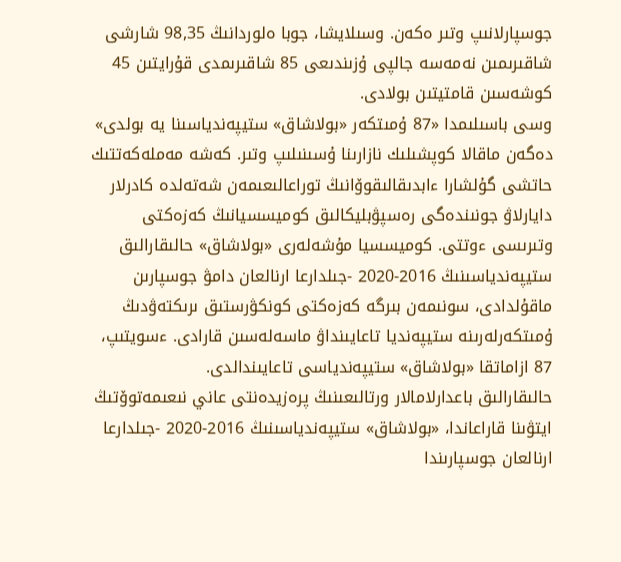جوسپارلانىپ وتىر ەكەن. وسىلايشا، جوبا ەلوردانىڭ 98,35 شارشى شاقىرىمىن نەمەسە جالپى ۇزىندىعى 85 شاقىرىمدى قۇرايتىن 45 كوشەسىن قامتيتىن بولادى.
وسى باسىلىمدا «87 ۇمىتكەر «بولاشاق» ستيپەندياسىنا يە بولدى» دەگەن ماقالا كوپشىلىك نازارىنا ۇسىنىلىپ وتىر. كەشە مەملەكەتتىك حاتشى گۇلشارا ءابدىقالىقوۆانىڭ توراعالىعىمەن شەتەلدە كادرلار دايارلاۋ جونىندەگى رەسپۋبليكالىق كوميسسيانىڭ كەزەكتى وتىرىسى ءوتتى. كوميسسيا مۇشەلەرى «بولاشاق» حالىقارالىق ستيپەندياسىنىڭ 2016-2020 -جىلدارعا ارنالعان دامۋ جوسپارىن ماقۇلدادى، سونىمەن بىرگە كەزەكتى كونكۋرستىق ىرىكتەۋدىڭ ۇمىتكەرلەرىنە ستيپەنديا تاعايىنداۋ ماسەلەسىن قارادى. ءسويتىپ، 87 ازاماتقا «بولاشاق» ستيپەندياسى تاعايىندالدى.
حالىقارالىق باعدارلامالار ورتالىعىنىڭ پرەزيدەنتى عاني نىعىمەتوۆتىڭ ايتۋىنا قاراعاندا، «بولاشاق» ستيپەندياسىنىڭ 2016-2020 -جىلدارعا ارنالعان جوسپارىندا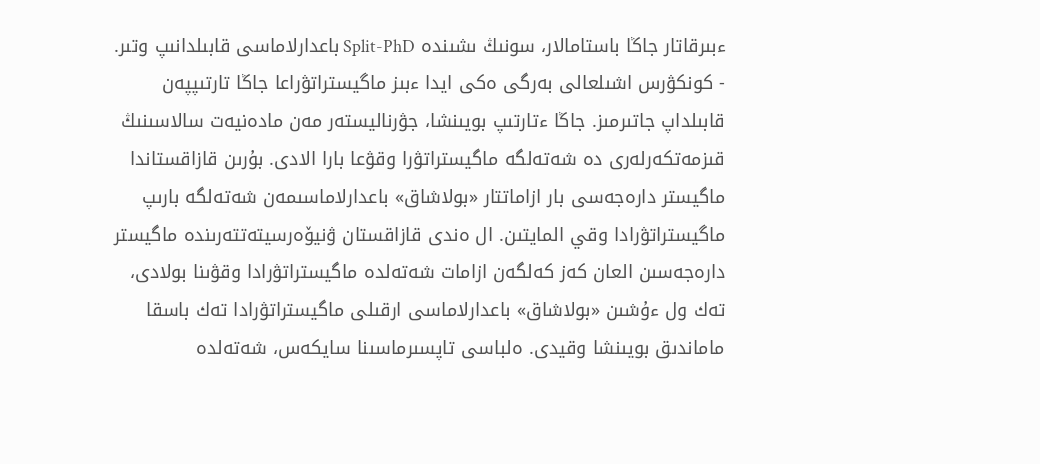ءبىرقاتار جاڭا باستامالار، سونىڭ ىشىندە Split-PhD باعدارلاماسى قابىلدانىپ وتىر.
- كونكۋرس اشىلعالى بەرگى ەكى ايدا ءبىز ماگيستراتۋراعا جاڭا تارتىپپەن قابىلداپ جاتىرمىز. جاڭا ءتارتىپ بويىنشا، جۋرناليستەر مەن مادەنيەت سالاسىنىڭ قىزمەتكەرلەرى دە شەتەلگە ماگيستراتۋرا وقۋعا بارا الادى. بۇرىن قازاقستاندا ماگيستر دارەجەسى بار ازاماتتار «بولاشاق» باعدارلاماسىمەن شەتەلگە بارىپ ماگيستراتۋرادا وقي المايتىن. ال ەندى قازاقستان ۋنيۆەرسيتەتتەرىندە ماگيستر دارەجەسىن العان كەز كەلگەن ازامات شەتەلدە ماگيستراتۋرادا وقۋىنا بولادى، تەك ول ءۇشىن «بولاشاق» باعدارلاماسى ارقىلى ماگيستراتۋرادا تەك باسقا ماماندىق بويىنشا وقيدى. ەلباسى تاپسىرماسىنا سايكەس، شەتەلدە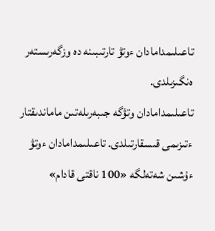تاعىلىمدامادان ءوتۋ تارتىبىنە دە وزگەرىستەر ەنگىزىلدى.
تاعىلىمدامادان وتۋگە جىبەرىلەتىن ماماندىقتار ءتىزىمى قىسقارتىلدى. تاعىلىمدامادان ءوتۋ ءۇشىن شەتەلگە «100 ناقتى قادام»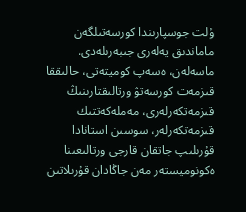ۇلت جوسپارىندا كورسەتىلگەن ماماندىق يەلەرى جىبەرىلەدى. ماسەلەن، ەسەپ كوميتەتى، حالىققا قىزمەت كورسەتۋ ورتالىقتارىنىڭ قىزمەتكەرلەرى، مەملەكەتتىك قىزمەتكەرلەر، سوسىن استانادا قۇرىلىپ جاتقان قارجى ورتالىعىنا ەكونوميستەر مەن جاڭادان قۇرىلاتىن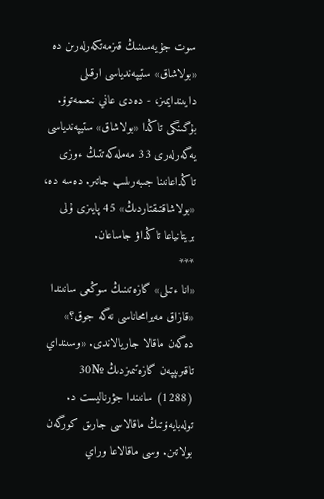سوت جۇيەسىنىڭ قىزمەتكەرلەرىن دە «بولاشاق» ستيپەندياسى ارقىلى دايىندايمىز، - دەدى عاني نىعىمەتوۆ.
بۇگىنگى تاڭدا «بولاشاق» ستيپەندياسى يەگەرلەرى 33 مەملەكەتتىڭ ءوزى تاڭداعانىنا جىبەرىلىپ جاتىر. دەسە دە، «بولاشاقتىقتاردىڭ» 45 پايىزى ۇلى بريتانياعا تاڭداۋ جاساعان.
***
«انا ءتىلى» گازەتىنىڭ سوڭعى سانىندا «قازاق مەيرامحاناسى نەگە جوق؟» دەگەن ماقالا جاريالاندى. «وسىنداي تاقىرىپپەن گازەتىمىزدىڭ №30 (1288) سانىندا جۋرناليست د. تولەبايەۆتىڭ ماقالاسى جارىق كورگەن بولاتىن. وسى ماقالاعا وراي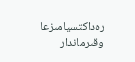رەداكتسيامىزعا وقىرماندار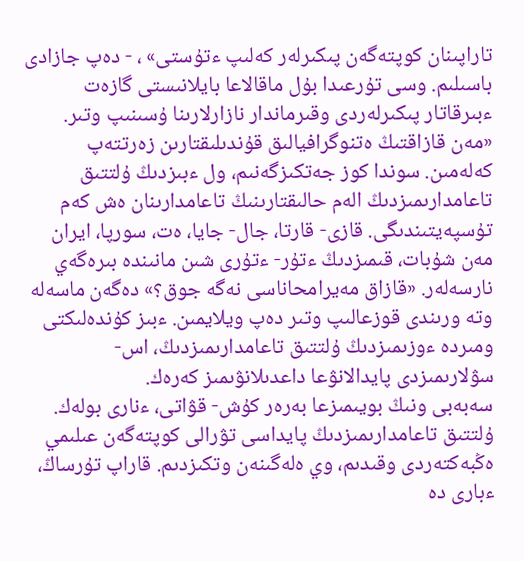تاراپىنان كوپتەگەن پىكىرلەر كەلىپ ءتۇستى» ، - دەپ جازادى باسىلىم. وسى تۇرعىدا بۇل ماقالاعا بايلانىستى گازەت ءبىرقاتار پىكىرلەردى وقىرماندار نازارلارىنا ۇسىنىپ وتىر.
«مەن قازاقتىڭ ەتنوگرافيالىق قۇندىلىقتارىن زەرتتەپ كەلەمىن. سوندا كوز جەتكىزگەنىم، ول ءبىزدىڭ ۇلتتىق تاعامدارىمىزدىڭ الەم حالىقتارىنىڭ تاعامدارىنان ەش كەم تۇسپەيتىندىگى. قازى- قارتا، جال- جايا، ەت، سورپا، ايران مەن شۇبات، قىمىزدىڭ ءتۇر- ءتۇرى شىن مانىندە بىرەگەي نارسەلەر. «قازاق مەيرامحاناسى نەگە جوق؟» دەگەن ماسەلە وتە ورىندى قوزعالىپ وتىر دەپ ويلايمىن. ءبىز كۇندەلىكتى ومىردە ءوزىمىزدىڭ ۇلتتىق تاعامدارىمىزدىڭ، اس- سۋلارىمىزدى پايدالانۋعا داعدىلانۋىمىز كەرەك.
سەبەبى ونىڭ بويىمىزعا بەرەر كۇش- قۋاتى، ءنارى بولەك. ۇلتتىق تاعامدارىمىزدىڭ پايداسى تۋرالى كوپتەگەن عىلىمي ەڭبەكتەردى وقىدىم، وي ەلەگىنەن وتكىزدىم. قاراپ تۇرساڭ، ءبارى دە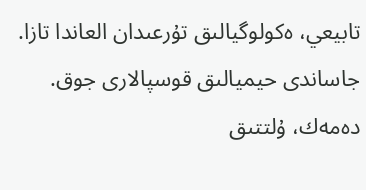تابيعي، ەكولوگيالىق تۇرعىدان العاندا تازا. جاساندى حيميالىق قوسپالارى جوق. دەمەك، ۇلتتىق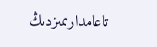تاعامدارىمىزدىڭ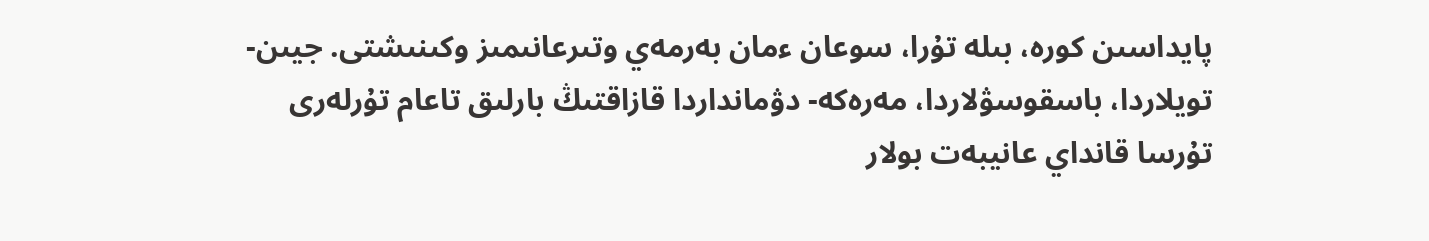پايداسىن كورە، بىلە تۇرا، سوعان ءمان بەرمەي وتىرعانىمىز وكىنىشتى. جيىن- تويلاردا، باسقوسۋلاردا، مەرەكە- دۋمانداردا قازاقتىڭ بارلىق تاعام تۇرلەرى تۇرسا قانداي عانيبەت بولار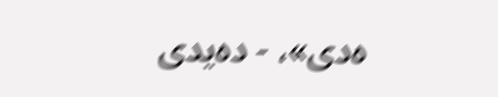ەدى»، - دەيدى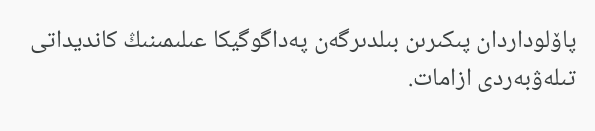پاۆلوداردان پىكىرىن بىلدىرگەن پەداگوگيكا عىلىمىنىڭ كانديداتى تىلەۋبەردى ازامات.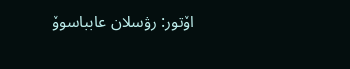اۆتور: رۋسلان عابباسوۆ